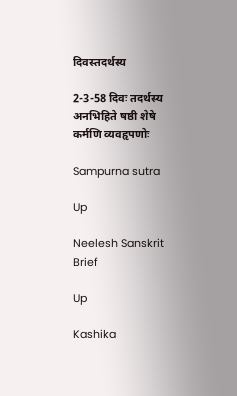दिवस्तदर्थस्य

2-3-58 दिवः तदर्थस्य अनभिहिते षष्ठी शेषे कर्मणि व्यवहृपणोः

Sampurna sutra

Up

Neelesh Sanskrit Brief

Up

Kashika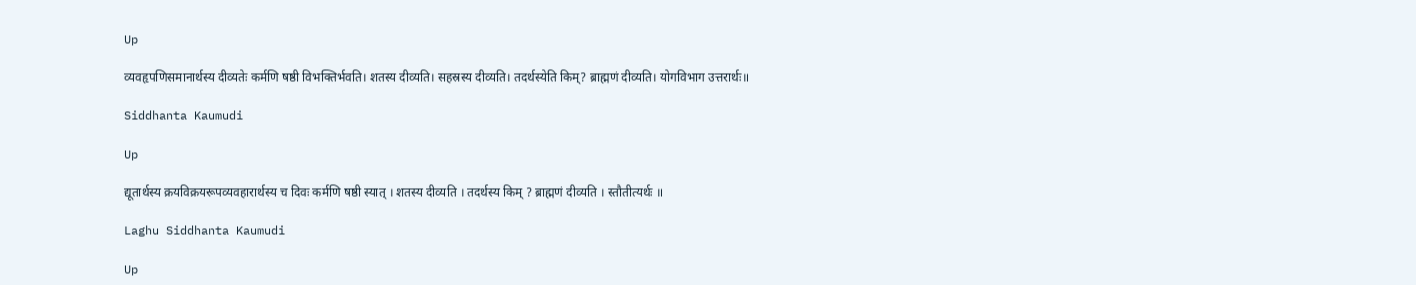Up

व्यवहृपणिसमानार्थस्य दीव्यतेः कर्मणि षष्ठी विभक्तिर्भवति। शतस्य दीव्यति। सहस्रस्य दीव्यति। तदर्थस्येति किम्? ब्राह्मणं दीव्यति। योगविभाग उत्तरार्थः॥

Siddhanta Kaumudi

Up

द्यूतार्थस्य क्रयविक्रयरूपव्यवहारार्थस्य च दिवः कर्मणि षष्ठी स्यात् । शतस्य दीव्यति । तदर्थस्य किम् ? ब्राह्मणं दीव्यति । स्तौतीत्यर्थः ॥

Laghu Siddhanta Kaumudi

Up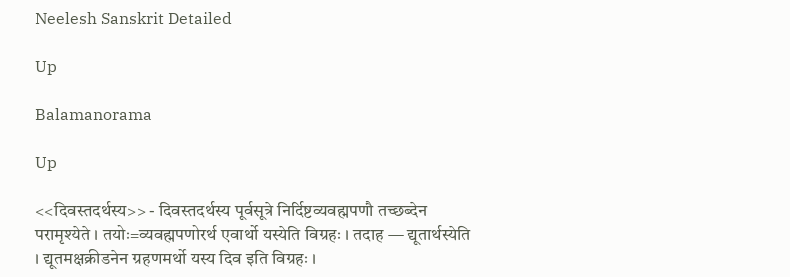Neelesh Sanskrit Detailed

Up

Balamanorama

Up

<<दिवस्तदर्थस्य>> - दिवस्तदर्थस्य पूर्वसूत्रे निर्दिष्टव्यवह्मपणौ तच्छब्देन परामृश्येते । तयोः=व्यवह्मपणोरर्थ एवार्थो यस्येति विग्रहः । तदाह — द्यूतार्थस्येति । द्यूतमक्षक्रीडनेन ग्रहणमर्थो यस्य दिव इति विग्रहः ।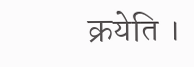क्रयेति ।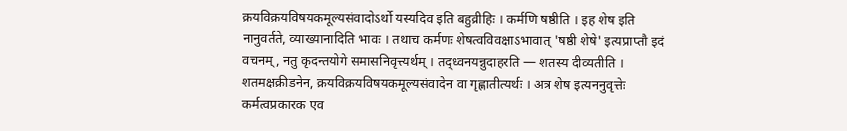क्रयविक्रयविषयकमूल्यसंवादोऽर्थो यस्यदिव इति बहुव्रीहिः । कर्मणि षष्ठीति । इह शेष इति नानुवर्तते, व्याख्यानादिति भावः । तथाच कर्मणः शेषत्वविवक्षाऽभावात् 'षष्ठी शेषे' इत्यप्राप्तौ इदं वचनम्, नतु कृदन्तयोगे समासनिवृत्त्यर्थम् । तद्ध्वनयन्नुदाहरति — शतस्य दीव्यतीति । शतमक्षक्रीडनेन, क्रयविक्रयविषयकमूल्यसंवादेन वा गृह्णातीत्यर्थः । अत्र शेष इत्यननुवृत्तेः कर्मत्वप्रकारक एव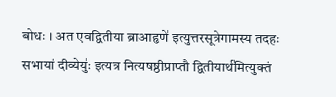बोधः । अत एवद्वितीया ब्राआहृणे॑ इत्युत्तरसूत्रेगामस्य तदहः सभायां दीव्येयुः॑ इत्यत्र नित्यषष्ठीप्राप्तौ द्वितीयार्थ॑मित्युक्तं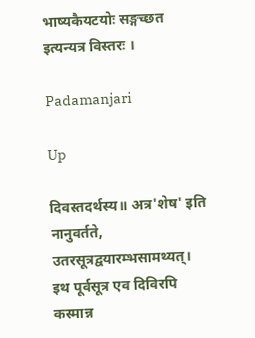भाष्यकैयटयोः सङ्गच्छत इत्यन्यत्र विस्तरः ।

Padamanjari

Up

दिवस्तदर्थस्य॥ अत्र'शेष' इति नानुवर्तते, उतरसूत्रद्वयारम्भसामथ्यत्। इथ पूर्वसूत्र एव दिविरपि कस्मान्न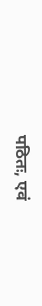पठितः, एवं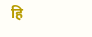हि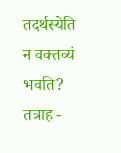तदर्थस्येति न वक्तव्यं भवति? तत्राह -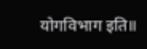योगविभाग इति॥